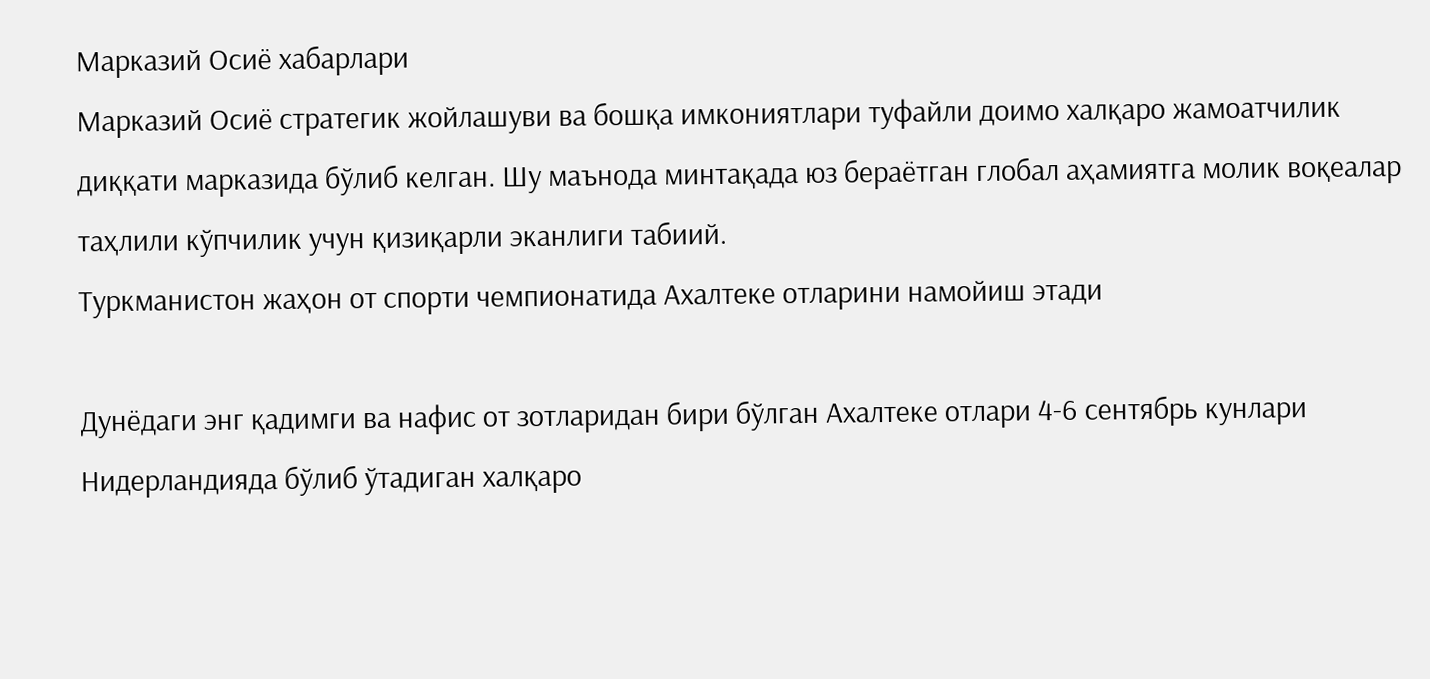Марказий Осиё хабарлари
Марказий Осиё стратегик жойлашуви ва бошқа имкониятлари туфайли доимо халқаро жамоатчилик диққати марказида бўлиб келган. Шу маънода минтақада юз бераётган глобал аҳамиятга молик воқеалар таҳлили кўпчилик учун қизиқарли эканлиги табиий.
Туркманистон жаҳон от спорти чемпионатида Ахалтеке отларини намойиш этади

Дунёдаги энг қадимги ва нафис от зотларидан бири бўлган Ахалтеке отлари 4-6 сентябрь кунлари Нидерландияда бўлиб ўтадиган халқаро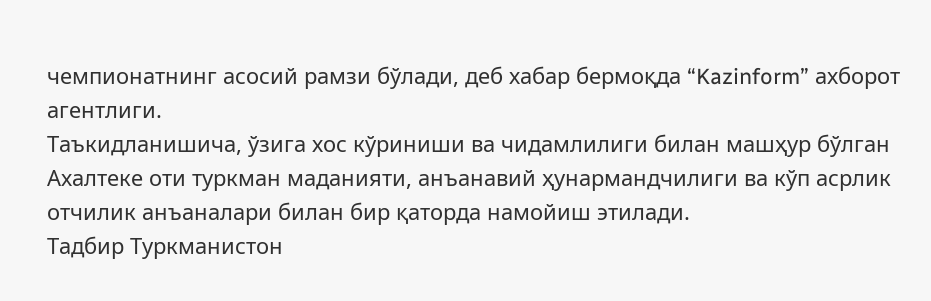чемпионатнинг асосий рамзи бўлади, деб хабар бермоқда “Kazinform” ахборот агентлиги.
Таъкидланишича, ўзига хос кўриниши ва чидамлилиги билан машҳур бўлган Ахалтеке оти туркман маданияти, анъанавий ҳунармандчилиги ва кўп асрлик отчилик анъаналари билан бир қаторда намойиш этилади.
Тадбир Туркманистон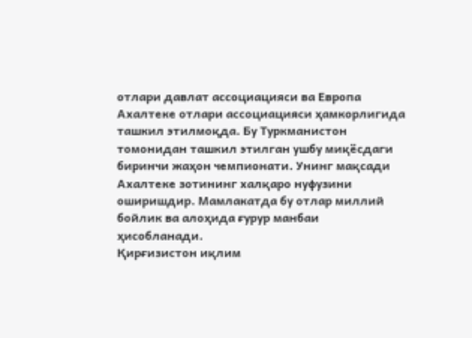отлари давлат ассоциацияси ва Европа Ахалтеке отлари ассоциацияси ҳамкорлигида ташкил этилмоқда. Бу Туркманистон томонидан ташкил этилган ушбу миқёсдаги биринчи жаҳон чемпионати. Унинг мақсади Ахалтеке зотининг халқаро нуфузини оширишдир. Мамлакатда бу отлар миллий бойлик ва алоҳида ғурур манбаи ҳисобланади.
Қирғизистон иқлим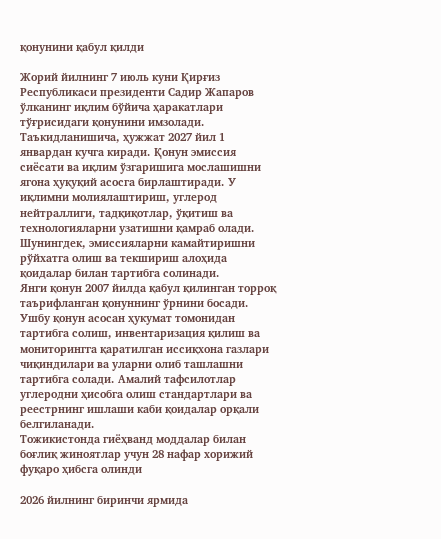қонунини қабул қилди

Жорий йилнинг 7 июль куни Қирғиз Республикаси президенти Садир Жапаров ўлканинг иқлим бўйича ҳаракатлари тўғрисидаги қонунини имзолади.
Таъкидланишича, ҳужжат 2027 йил 1 январдан кучга киради. Қонун эмиссия сиёсати ва иқлим ўзгаришига мослашишни ягона ҳуқуқий асосга бирлаштиради. У иқлимни молиялаштириш, углерод нейтраллиги, тадқиқотлар, ўқитиш ва технологияларни узатишни қамраб олади. Шунингдек, эмиссияларни камайтиришни рўйхатга олиш ва текшириш алоҳида қоидалар билан тартибга солинади.
Янги қонун 2007 йилда қабул қилинган торроқ таърифланган қонуннинг ўрнини босади. Ушбу қонун асосан ҳукумат томонидан тартибга солиш, инвентаризация қилиш ва мониторингга қаратилган иссиқхона газлари чиқиндилари ва уларни олиб ташлашни тартибга солади. Амалий тафсилотлар углеродни ҳисобга олиш стандартлари ва реестрнинг ишлаши каби қоидалар орқали белгиланади.
Тожикистонда гиёҳванд моддалар билан боғлиқ жиноятлар учун 28 нафар хорижий фуқаро ҳибсга олинди

2026 йилнинг биринчи ярмида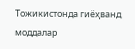Тожикистонда гиёҳванд моддалар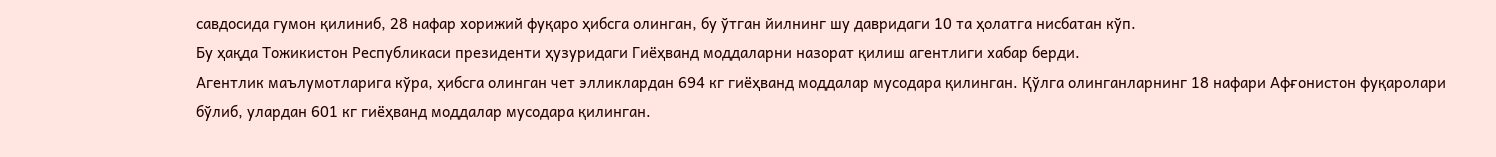савдосида гумон қилиниб, 28 нафар хорижий фуқаро ҳибсга олинган, бу ўтган йилнинг шу давридаги 10 та ҳолатга нисбатан кўп.
Бу ҳақда Тожикистон Республикаси президенти ҳузуридаги Гиёҳванд моддаларни назорат қилиш агентлиги хабар берди.
Агентлик маълумотларига кўра, ҳибсга олинган чет элликлардан 694 кг гиёҳванд моддалар мусодара қилинган. Қўлга олинганларнинг 18 нафари Афғонистон фуқаролари бўлиб, улардан 601 кг гиёҳванд моддалар мусодара қилинган.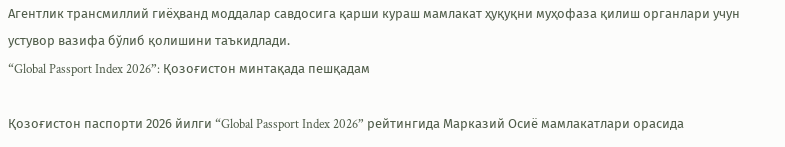Агентлик трансмиллий гиёҳванд моддалар савдосига қарши кураш мамлакат ҳуқуқни муҳофаза қилиш органлари учун устувор вазифа бўлиб қолишини таъкидлади.
“Global Passport Index 2026”: Қозоғистон минтақада пешқадам

Қозоғистон паспорти 2026 йилги “Global Passport Index 2026” рейтингида Марказий Осиё мамлакатлари орасида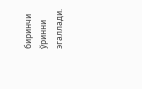биринчи ўринни эгаллади.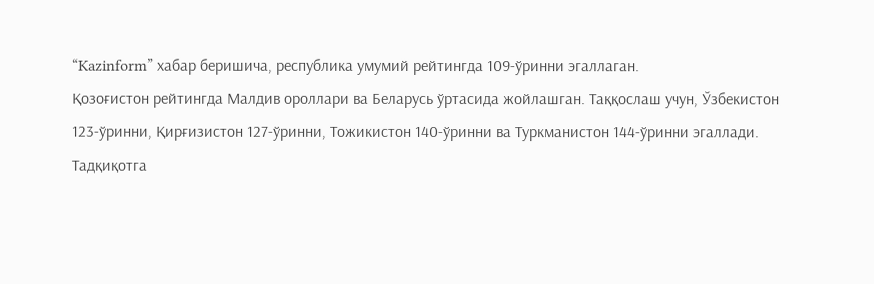“Kazinform” хабар беришича, республика умумий рейтингда 109-ўринни эгаллаган.
Қозоғистон рейтингда Малдив ороллари ва Беларусь ўртасида жойлашган. Таққослаш учун, Ўзбекистон 123-ўринни, Қирғизистон 127-ўринни, Тожикистон 140-ўринни ва Туркманистон 144-ўринни эгаллади.
Тадқиқотга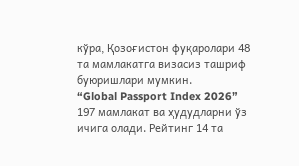кўра, Қозоғистон фуқаролари 48 та мамлакатга визасиз ташриф буюришлари мумкин.
“Global Passport Index 2026” 197 мамлакат ва ҳудудларни ўз ичига олади. Рейтинг 14 та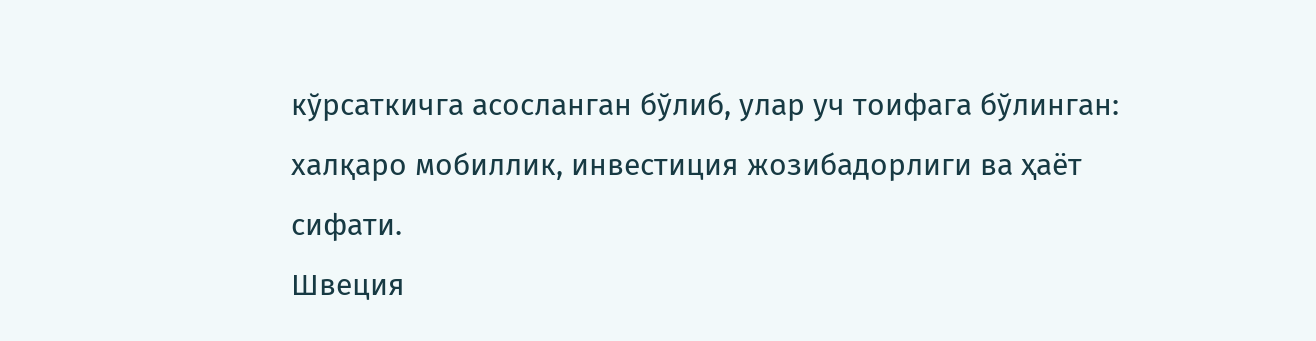кўрсаткичга асосланган бўлиб, улар уч тоифага бўлинган: халқаро мобиллик, инвестиция жозибадорлиги ва ҳаёт сифати.
Швеция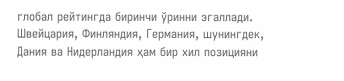глобал рейтингда биринчи ўринни эгаллади. Швейцария, Финляндия, Германия, шунингдек, Дания ва Нидерландия ҳам бир хил позицияни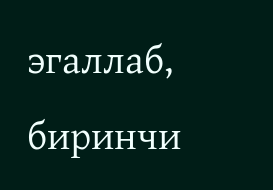эгаллаб, биринчи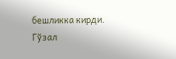бешликка кирди.
Гўзал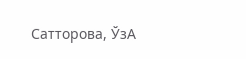Сатторова, ЎзА